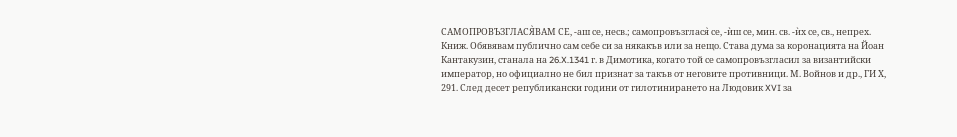САМОПРОВЪЗГЛАСЯ̀ВАМ СЕ, -аш се, несв.; самопровъзглася̀ се, -ѝш се, мин. св. -ѝх се, св., непрех. Книж. Обявявам публично сам себе си за някакъв или за нещо. Става дума за коронацията на Йоан Кантакузин, станала на 26.X.1341 г. в Димотика, когато той се самопровъзгласил за византийски император, но официално не бил признат за такъв от неговите противници. М. Войнов и др., ГИ Х, 291. След десет републикански години от гилотинирането на Людовик XVI за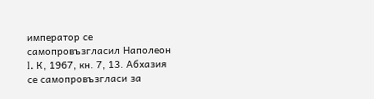император се самопровъзгласил Наполеон I. К, 1967, кн. 7, 13. Абхазия се самопровъзгласи за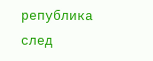република след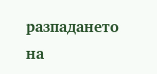разпадането на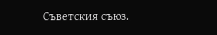Съветския съюз.